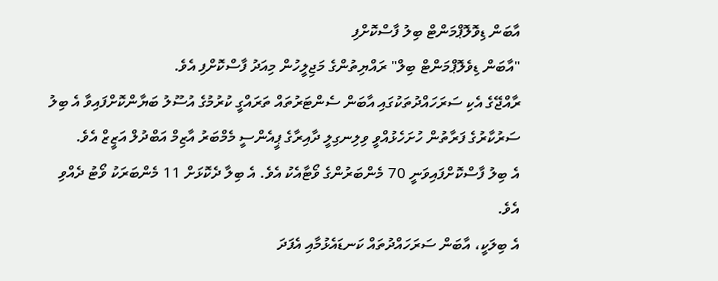އާބަން ޑިވޮލޮޕްމަންޓް ބިލު ފާސްކޮށްފި
"އާބަން ޑިވެލޮޕްމަންޓް ބިލް" ރައްޔިތުންގެ މަޖިލީހުން މިއަދު ފާސްކޮށްފި އެވެ.
ރާއްޖޭގެ އެކި ސަރަހައްދުތަކުގައި އާބަން ސެންޓަރުތައް ތަރައްގީ ކުރުމުގެ އުސޫލު ބަޔާންކޮށްފައިވާ އެ ބިލު ސަރުކާރުގެ ފަރާތުން ހުށަހެޅުއްވީ ވިލިނގިލީ ދާއިރާގެ ޕީއެންސީ މެމްބަރު އާޒިމް އަބްދުލް އަޒީޒް އެވެ.
އެ ބިލު ފާސްކޮށްފައިވަނީ 70 މެންބަރުންގެ ވޯޓާއެކު އެވެ. އެ ބިލާ ދެކޮޅަށް 11 މެންބަރަކު ވޯޓު ދެއްވި އެވެ.
އެ ބިލަކީ، އާބަން ސަރަހައްދުތައް ކަނޑައެޅުމާއި އެފަދަ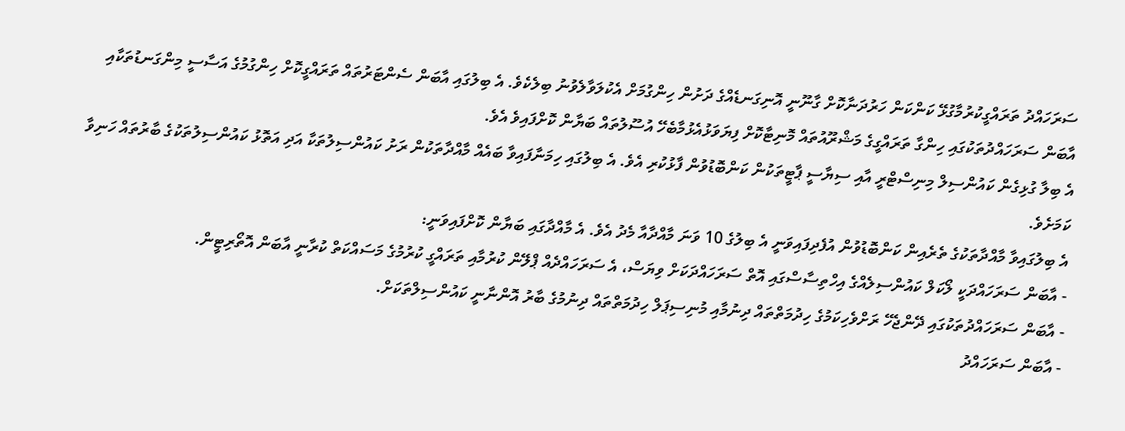ސަރަހައްދު ތަރައްގީކުރުމާގުޅޭ ކަންކަން ހަރުދަނާކޮށް ގާނޫނީ އޮނިގަނޑެއްގެ ދަށުން ހިންގުމަށް އެކުލަވާލެވުނު ބިލެކެވެ. އެ ބިލުގައި އާބަން ސެންޓަރުތައް ތަރައްގީކޮށް ހިންގުމުގެ އަސާސީ މިންގަނޑުތަކާއި އާބަން ސަރަހައްދުތަކުގައި ހިންގާ ތަރައްގީގެ މަޝްރޫއުތައް މޮނިޓާކޮށް ފިޔަވަޅުއެޅުމާބެހޭ އުސޫލުތައް ބަޔާން ކޮށްފައިވެ އެވެ.
އެ ބިލާ ގުޅިގެން ކައުންސިލް މިނިސްޓްރީ އާއި ސިޔާސީ ޕާޓީތަކުން ކަންބޮޑުވުން ފާޅުކުރި އެވެ. އެ ބިލުގައި ހިމަނާފައިވާ ބައެއް މާއްދާތަކުން ރަށު ކައުންސިލުތަކާ އަދި އަތޮޅު ކައުންސިލުތަކުގެ ބާރުތައް ހަނިވާ ކަމަށެވެ.
އެ ބިލުގައިވާ މާއްދާތަކުގެ ތެރެއިން ކަންބޮޑުވުން އުފެދިފައިވަނީ އެ ބިލުގެ 10 ވަނަ މާއްދާއާ މެދު އެވެ. އެ މާއްދާގައި ބަޔާން ކޮށްފައިވަނީ:
- އާބަން ސަރަހައްދަކީ ލޯކަލް ކައުންސިލެއްގެ އިހްތިސާސްގައި އޮތް ސަރަހައްދަކަށް ވިޔަސް، އެ ސަރަހައްދެއް ޕްލޭން ކުރުމާއި ތަރައްގީ ކުރުމުގެ މަސައްކަތް ކުރާނީ އާބަން އޮތޯރިޓީން.
- އާބަން ސަރަހައްދުތަކުގައި ދޭންޖެހޭ ރަށްވެހިކަމުގެ ހިދުމަތްތައް ދިނުމާއި މުނިސިޕަލް ހިދުމަތްތައް ދިނުމުގެ ބާރު އޮންނާނީ ކައުންސިލްތަކަށް.
- އާބަން ސަރަހައްދު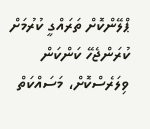ޕްލޭންކޮށް ތަރައްގީ ކުރުމަށް ކުރަންޖެހޭ ކަންކަން ވިލަރެސްކޮށް، މަސައްކަތް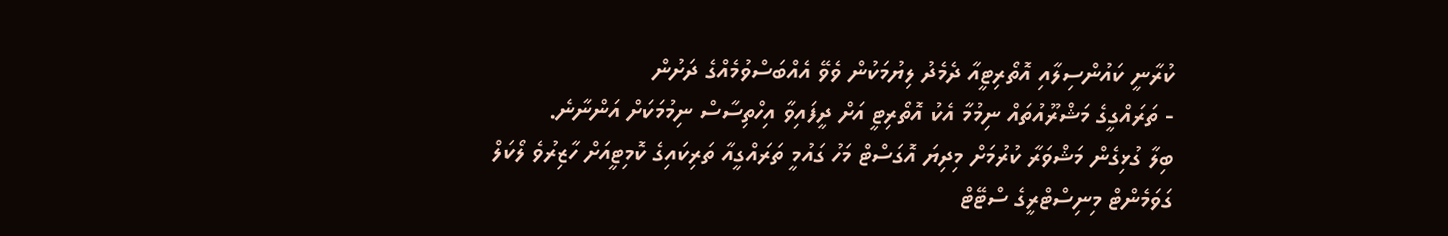ކުރާނީ ކައުންސިލާއި އޮތޯރިޓީއާ ދެމެދު ލިޔުމަކުން ވެވޭ އެއްބަސްވުމެއްގެ ދަށުން
- ތަރައްގީގެ މަޝްރޫއުތައް ނިމުމާ އެކު އޮތޯރިޓީ އަށް ދީފައިވާ އިހްތިސާސް ނިމުމަކަށް އަންނާނެ.
ބިލާ ގުޅިގެން މަޝްވަރާ ކުރުމަށް މިދިޔަ އޮގަސްޓް މަހު ގައުމީ ތަރައްގީއާ ތަރިކައިގެ ކޮމިޓީއަށް ހާޒިރުވެ ލޯކަލް ގަވަމެންޓް މިނިސްޓްރީގެ ސްޓޭޓް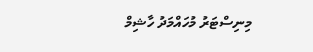މިނިސްޓަރު މުހައްމަދު ހާޝިމް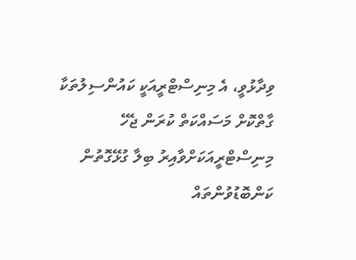ވިދާޅުވީ، އެ މިނިސްޓްރީއަކީ ކައުންސިލުތަކާ ގާތްކޮށް މަސައްކަތް ކުރަން ޖެހޭ މިނިސްޓްރީއަކަށްވާއިރު ބިލާ ގުޅޭގޮތުން ކަންބޮޑުވުންތައް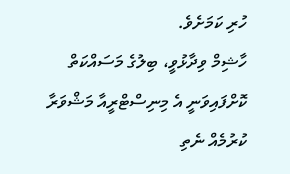ހުރި ކަމަށެވެ.
ހާޝިމް ވިދާޅުވީ، ބިލުގެ މަސައްކަތް ކޮށްފައިވަނީ އެ މިނިސްޓްރީއާ މަޝްވަރާ ކުރުމެއް ނެތި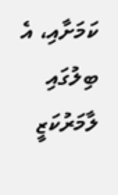ކަމަށާއި، އެ ބިލުގައި ލާމަރުކަޒީ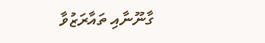ގާނޫނާއި ތައާރަޒުވާ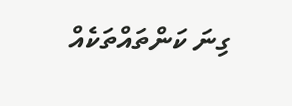ގިނަ ކަންތައްތަކެއް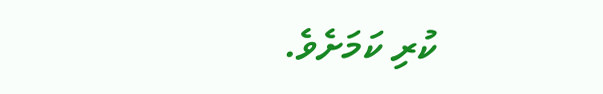ކުރި ކަމަށެވެ.